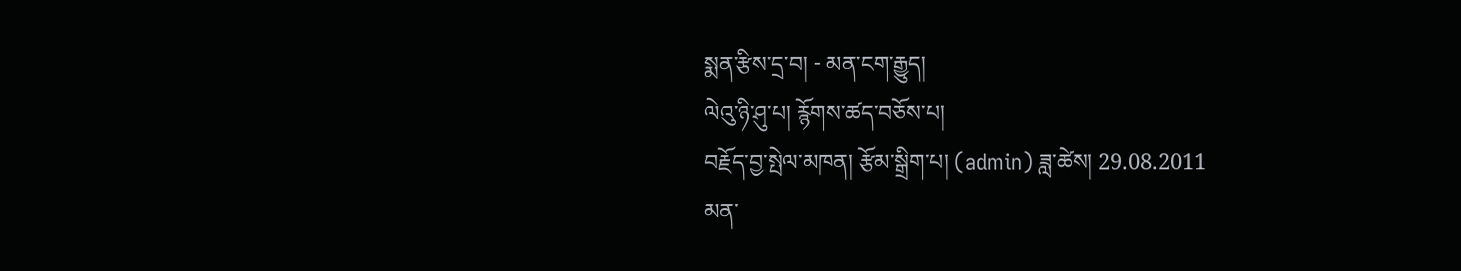སྨན་རྩིས་དྲ་བ། - མན་ངག་རྒྱུད།
ལེའུ་ཉི་ཤུ་པ། རྙོགས་ཚད་བཅོས་པ།
བརྗོད་བྱ་སྤེལ་མཁན། རྩོམ་སྒྲིག་པ། (admin) ཟླ་ཚེས། 29.08.2011
མན་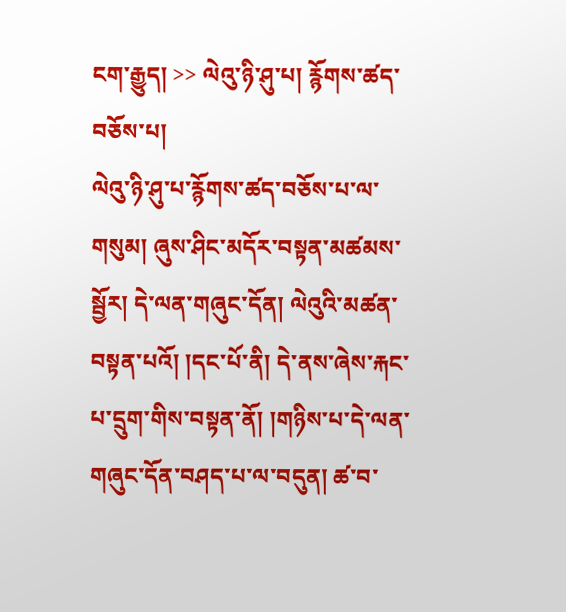ངག་རྒྱུད། >> ལེའུ་ཉི་ཤུ་པ། རྙོགས་ཚད་བཅོས་པ།
ལེའུ་ཉི་ཤུ་པ་རྙོགས་ཚད་བཅོས་པ་ལ་གསུམ། ཞུས་ཤིང་མདོར་བསྟན་མཚམས་སྦྱོར། དེ་ལན་གཞུང་དོན། ལེའུའི་མཚན་བསྟན་པའོ། །དང་པོ་ནི། དེ་ནས་ཞེས་རྐང་པ་དྲུག་གིས་བསྟན་ནོ། །གཉིས་པ་དེ་ལན་གཞུང་དོན་བཤད་པ་ལ་བདུན། ཚ་བ་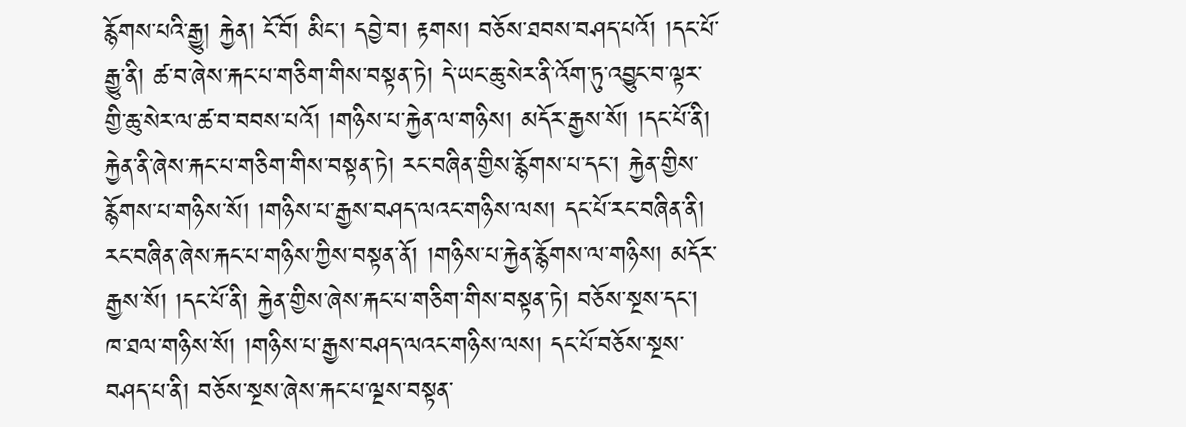རྙོགས་པའི་རྒྱུ། རྐྱེན། ངོ་བོ། མིང་། དབྱེ་བ། རྟགས། བཅོས་ཐབས་བཤད་པའོ། །དང་པོ་རྒྱུ་ནི། ཚ་བ་ཞེས་རྐང་པ་གཅིག་གིས་བསྟན་ཏེ། དེ་ཡང་ཆུ་སེར་ནི་འོག་ཏུ་འབྱུང་བ་ལྟར་གྱི་ཆུ་སེར་ལ་ཚ་བ་བབས་པའོ། །གཉིས་པ་རྐྱེན་ལ་གཉིས། མདོར་རྒྱས་སོ། །དང་པོ་ནི། རྐྱེན་ནི་ཞེས་རྐང་པ་གཅིག་གིས་བསྟན་ཏེ། རང་བཞིན་གྱིས་རྙོགས་པ་དང་། རྐྱེན་གྱིས་རྙོགས་པ་གཉིས་སོ། །གཉིས་པ་རྒྱས་བཤད་ལའང་གཉིས་ལས། དང་པོ་རང་བཞིན་ནི། རང་བཞིན་ཞེས་རྐང་པ་གཉིས་ཀྱིས་བསྟན་ནོ། །གཉིས་པ་རྐྱེན་རྙོགས་ལ་གཉིས། མདོར་རྒྱས་སོ། །དང་པོ་ནི། རྐྱེན་གྱིས་ཞེས་རྐང་པ་གཅིག་གིས་བསྟན་ཏེ། བཅོས་སྔས་དང་། ཁ་ཐལ་གཉིས་སོ། །གཉིས་པ་རྒྱས་བཤད་ལའང་གཉིས་ལས། དང་པོ་བཅོས་སྔས་བཤད་པ་ནི། བཅོས་སྔས་ཞེས་རྐང་པ་ལྔས་བསྟན་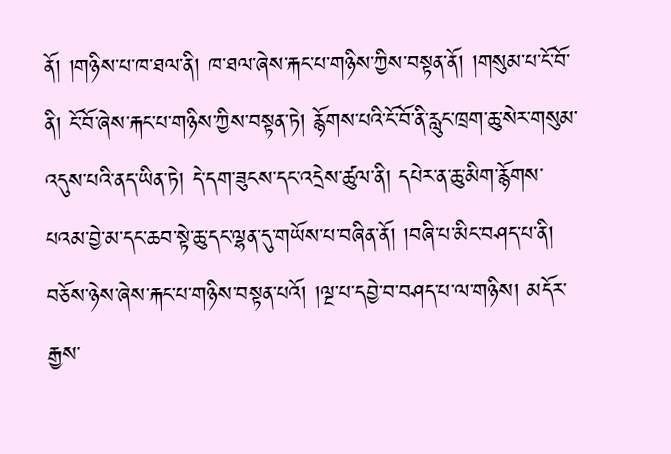ནོ། །གཉིས་པ་ཁ་ཐལ་ནི། ཁ་ཐལ་ཞེས་རྐང་པ་གཉིས་ཀྱིས་བསྟན་ནོ། །གསུམ་པ་ངོ་བོ་ནི། ངོ་བོ་ཞེས་རྐང་པ་གཉིས་ཀྱིས་བསྟན་ཏེ། རྙོགས་པའི་ངོ་བོ་ནི་རླུང་ཁྲག་ཆུ་སེར་གསུམ་འདུས་པའི་ནད་ཡིན་ཏེ། དེ་དག་ཟུངས་དང་འདྲེས་ཚུལ་ནི། དཔེར་ན་ཆུ་མིག་རྙོགས་པའམ་བྱེ་མ་དང་ཆབ་སྟེ་ཆུ་དང་ལྷན་དུ་གཡོས་པ་བཞིན་ནོ། །བཞི་པ་མིང་བཤད་པ་ནི། བཅོས་ཉེས་ཞེས་རྐང་པ་གཉིས་བསྟན་པའོ། །ལྔ་པ་དབྱེ་བ་བཤད་པ་ལ་གཉིས། མདོར་རྒྱས་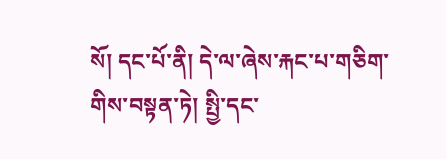སོ། དང་པོ་ནི། དེ་ལ་ཞེས་རྐང་པ་གཅིག་གིས་བསྟན་ཏེ། སྤྱི་དང་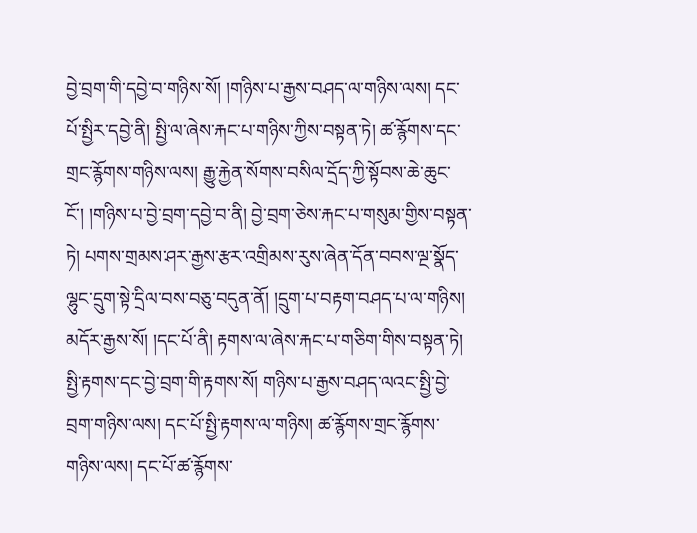བྱེ་བྲག་གི་དབྱེ་བ་གཉིས་སོ། །གཉིས་པ་རྒྱས་བཤད་ལ་གཉིས་ལས། དང་པོ་སྤྱིར་དབྱེ་ནི། སྤྱི་ལ་ཞེས་རྐང་པ་གཉིས་ཀྱིས་བསྟན་ཏེ། ཚ་རྙོགས་དང་གྲང་རྙོགས་གཉིས་ལས། རྒྱུ་རྐྱེན་སོགས་བསིལ་དྲོད་ཀྱི་སྟོབས་ཆེ་ཆུང་ངོ་། །གཉིས་པ་བྱེ་བྲག་དབྱེ་བ་ནི། བྱེ་བྲག་ཅེས་རྐང་པ་གསུམ་གྱིས་བསྟན་ཏེ། པགས་གྲམས་ཤར་རྒྱས་རྩར་འགྲིམས་རུས་ཞེན་དོན་བབས་ལྔ་སྣོད་ལྷུང་དྲུག་སྟེ་དྲིལ་བས་བཅུ་བདུན་ནོ། །དྲུག་པ་བརྟག་བཤད་པ་ལ་གཉིས། མདོར་རྒྱས་སོ། །དང་པོ་ནི། རྟགས་ལ་ཞེས་རྐང་པ་གཅིག་གིས་བསྟན་ཏེ། སྤྱི་རྟགས་དང་བྱེ་བྲག་གི་རྟགས་སོ། གཉིས་པ་རྒྱས་བཤད་ལའང་སྤྱི་བྱེ་བྲག་གཉིས་ལས། དང་པོ་སྤྱི་རྟགས་ལ་གཉིས། ཚ་རྙོགས་གྲང་རྙོགས་གཉིས་ལས། དང་པོ་ཚ་རྙོགས་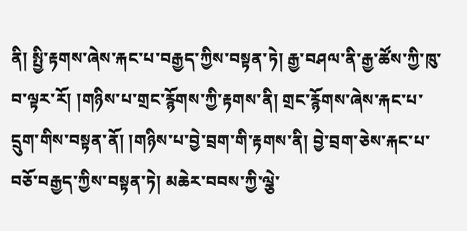ནི། སྤྱི་རྟགས་ཞེས་རྐང་པ་བརྒྱད་ཀྱིས་བསྟན་ཏེ། རྒྱ་བཤལ་ནི་རྒྱ་ཚོས་ཀྱི་ཁུ་བ་ལྟར་རོ། །གཉིས་པ་གྲང་རྙོགས་ཀྱི་རྟགས་ནི། གྲང་རྙོགས་ཞེས་རྐང་པ་དྲུག་གིས་བསྟན་ནོ། །གཉིས་པ་བྱེ་བྲག་གི་རྟགས་ནི། བྱེ་བྲག་ཅེས་རྐང་པ་བཅོ་བརྒྱད་ཀྱིས་བསྟན་ཏེ། མཆེར་བབས་ཀྱི་ལྕེ་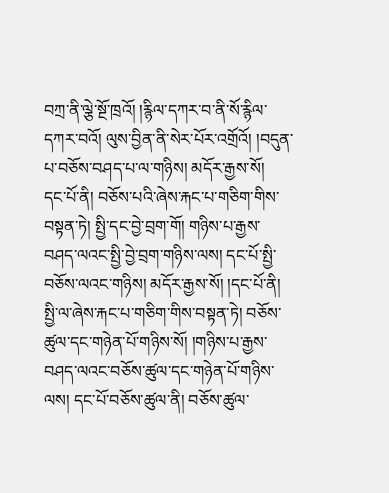བཀྲ་ནི་ལྕེ་སྔོ་ཁྲའོ། །རྙིལ་དཀར་བ་ནི་སོ་རྙིལ་དཀར་བའོ། ལུས་བྱིན་ནི་སེར་པོར་འགྲོའོ། །བདུན་པ་བཅོས་བཤད་པ་ལ་གཉིས། མདོར་རྒྱས་སོ།
དང་པོ་ནི། བཅོས་པའི་ཞེས་རྐང་པ་གཅིག་གིས་བསྟན་ཏེ། སྤྱི་དང་བྱེ་བྲག་གོ། གཉིས་པ་རྒྱས་བཤད་ལའང་སྤྱི་བྱེ་བྲག་གཉིས་ལས། དང་པོ་སྤྱི་བཅོས་ལའང་གཉིས། མདོར་རྒྱས་སོ། །དང་པོ་ནི། སྤྱི་ལ་ཞེས་རྐང་པ་གཅིག་གིས་བསྟན་ཏེ། བཅོས་ཚུལ་དང་གཉེན་པོ་གཉིས་སོ། །གཉིས་པ་རྒྱས་བཤད་ལའང་བཅོས་ཚུལ་དང་གཉེན་པོ་གཉིས་ལས། དང་པོ་བཅོས་ཚུལ་ནི། བཅོས་ཚུལ་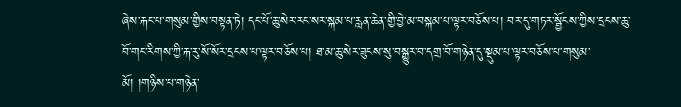ཞེས་རྐང་པ་གསུམ་གྱིས་བསྟན་ཏེ། དང་པོ་ཆུ་སེར་རང་སར་སྐམ་པ་རླན་ཆེན་གྱི་བྱེ་མ་བསྐམ་པ་ལྟར་བཅོས་པ། བར་དུ་གཏར་སྦྱོངས་ཀྱིས་དྲངས་ཆུ་བོ་གང་རིགས་ཀྱི་རྐ་རུ་སོ་སོར་དྲངས་པ་ལྟར་བཅོས་པ། ཐ་མ་ཆུ་སེར་ཟུངས་སུ་བསྒྱུར་བ་དགྲ་བོ་གཉེན་དུ་སྡུམ་པ་ལྟར་བཅོས་པ་གསུམ་མོ། །གཉིས་པ་གཉེན་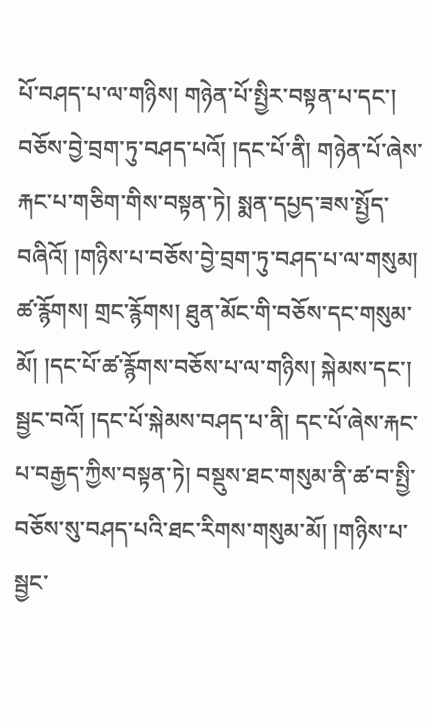པོ་བཤད་པ་ལ་གཉིས། གཉེན་པོ་སྤྱིར་བསྟན་པ་དང་། བཅོས་བྱེ་བྲག་ཏུ་བཤད་པའོ། །དང་པོ་ནི། གཉེན་པོ་ཞེས་རྐང་པ་གཅིག་གིས་བསྟན་ཏེ། སྨན་དཔྱད་ཟས་སྤྱོད་བཞིའོ། །གཉིས་པ་བཅོས་བྱེ་བྲག་ཏུ་བཤད་པ་ལ་གསུམ། ཚ་རྙོགས། གྲང་རྙོགས། ཐུན་མོང་གི་བཅོས་དང་གསུམ་མོ། །དང་པོ་ཚ་རྙོགས་བཅོས་པ་ལ་གཉིས། སྐེམས་དང་། སྦྱང་བའོ། །དང་པོ་སྐེམས་བཤད་པ་ནི། དང་པོ་ཞེས་རྐང་པ་བརྒྱད་ཀྱིས་བསྟན་ཏེ། བསྡུས་ཐང་གསུམ་ནི་ཚ་བ་སྤྱི་བཅོས་སུ་བཤད་པའི་ཐང་རིགས་གསུམ་མོ། །གཉིས་པ་སྦྱང་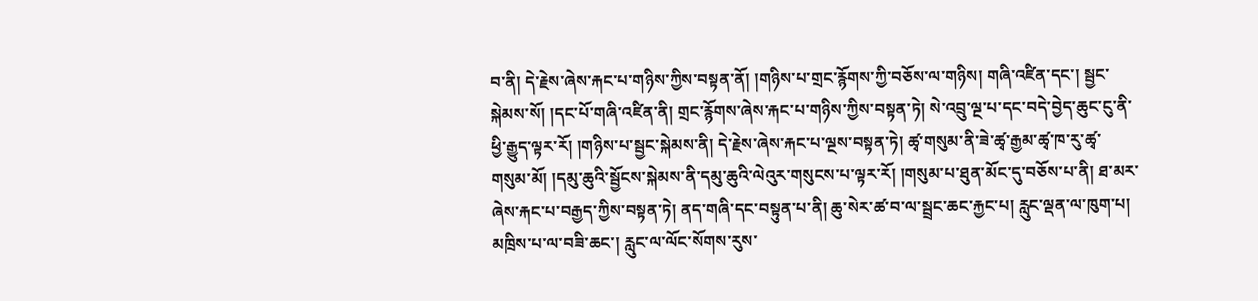བ་ནི། དེ་རྗེས་ཞེས་རྐང་པ་གཉིས་ཀྱིས་བསྟན་ནོ། །གཉིས་པ་གྲང་རྙོགས་ཀྱི་བཅོས་ལ་གཉིས། གཞི་འཛིན་དང་། སྦྱང་སྐེམས་སོ། །དང་པོ་གཞི་འཛིན་ནི། གྲང་རྙོགས་ཞེས་རྐང་པ་གཉིས་ཀྱིས་བསྟན་ཏེ། སེ་འབྲུ་ལྔ་པ་དང་བདེ་བྱེད་ཆུང་ངུ་ནི་ཕྱི་རྒྱུད་ལྟར་རོ། །གཉིས་པ་སྦྱང་སྐེམས་ནི། དེ་རྗེས་ཞེས་རྐང་པ་ལྔས་བསྟན་ཏེ། ཚྭ་གསུམ་ནི་ཟེ་ཚྭ་རྒྱམ་ཚྭ་ཁ་རུ་ཚྭ་གསུམ་མོ། །དམུ་ཆུའི་སྦྱོངས་སྐེམས་ནི་དམུ་ཆུའི་ལེའུར་གསུངས་པ་ལྟར་རོ། །གསུམ་པ་ཐུན་མོང་དུ་བཅོས་པ་ནི། ཐ་མར་ཞེས་རྐང་པ་བརྒྱད་ཀྱིས་བསྟན་ཏེ། ནད་གཞི་དང་བསྟུན་པ་ནི། ཆུ་སེར་ཚ་བ་ལ་སྦྲང་ཆང་རྐྱང་པ། རླུང་ལྡན་ལ་ཁུག་པ། མཁྲིས་པ་ལ་བཟི་ཆང་། རླུང་ལ་ལོང་སོགས་རུས་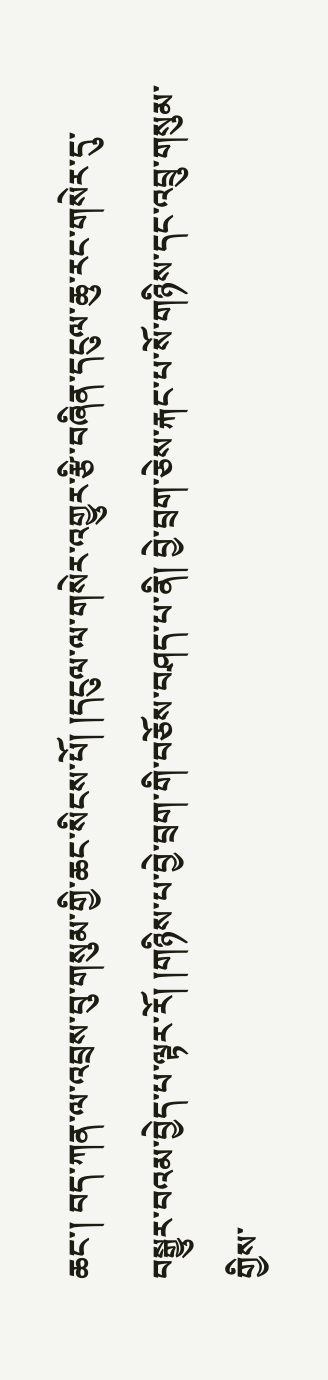ཆང་། བད་ཀན་ལ་འབྲས་བུ་གསུམ་གྱི་ཆང་སིངས་པོ། །དངུལ་ལ་གསེར་འགྱུར་རྩི་བཞིན་དངུལ་ཆུ་རང་གསེར་དུ་བསྒྱུར་བའམ་བྱེད་པ་ལྟར་རོ། །གཉིས་པ་བྱེ་བྲག་གི་བཅོས་བཤད་པ་ནི། བྱེ་བྲག་ཅེས་རྐང་པ་སོ་གཉིས་དང་འབྲུ་གསུམ་གྱིས་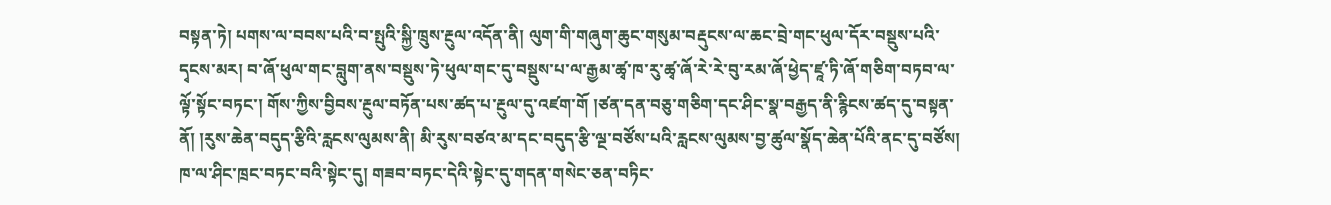བསྟན་ཏེ། པགས་ལ་བབས་པའི་བ་སྤུའི་སྐྱི་ཁྲུས་རྔུལ་འདོན་ནི། ལུག་གི་གཞུག་ཆུང་གསུམ་བརྡུངས་ལ་ཆང་བྲེ་གང་ཕུལ་དོར་བསྡུས་པའི་དྭངས་མར། བ་ཞོ་ཕུལ་གང་བླུག་ནས་བསྡུས་ཏེ་ཕུལ་གང་དུ་བསྡུས་པ་ལ་རྒྱམ་ཚྭ་ཁ་རུ་ཚྭ་ཞོ་རེ་རེ་བུ་རམ་ཞོ་ཕྱེད་ཛཱ་ཏི་ཞོ་གཅིག་བཏབ་ལ་ལྟོ་སྟོང་བཏང་། གོས་ཀྱིས་བྱིབས་རྔུལ་བཏོན་པས་ཚད་པ་རྔུལ་དུ་འཛག་གོ །ཙན་དན་བཅུ་གཅིག་དང་ཤིང་སྣ་བརྒྱད་ནི་རྙིངས་ཚད་དུ་བསྟན་ནོ། །རུས་ཆེན་བདུད་རྩིའི་རླངས་ལུམས་ནི། མི་རུས་བཙའ་མ་དང་བདུད་རྩི་ལྔ་བཙོས་པའི་རླངས་ལུམས་བྱ་ཚུལ་སྣོད་ཆེན་པོའི་ནང་དུ་བཙོས། ཁ་ལ་ཤིང་ཁྲང་བཏང་བའི་སྟེང་དུ། གཟབ་བཏང་དེའི་སྟེང་དུ་གདན་གསེང་ཅན་བཏིང་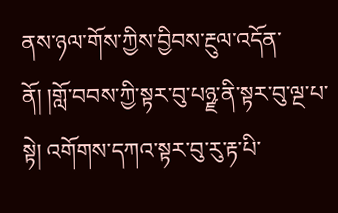ནས་ཉལ་གོས་ཀྱིས་བྱིབས་རྔུལ་འདོན་ནོ། །གློ་བབས་ཀྱི་སྟར་བུ་པཉྫ་ནི་སྟར་བུ་ལྔ་པ་སྟེ། འགོགས་དཀའ་སྟར་བུ་རུ་རྟ་པི་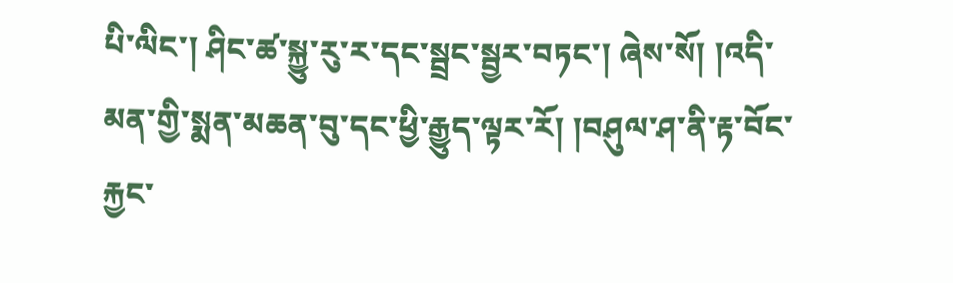པི་ལིང་། ཤིང་ཚ་སྐྱུ་རུ་ར་དང་སྦྲང་སྦྱར་བཏང་། ཞེས་སོ། །འདི་མན་གྱི་སྨན་མཆན་བུ་དང་ཕྱི་རྒྱུད་ལྟར་རོ། །བཤུལ་ཤ་ནི་རྟ་བོང་རྐྱང་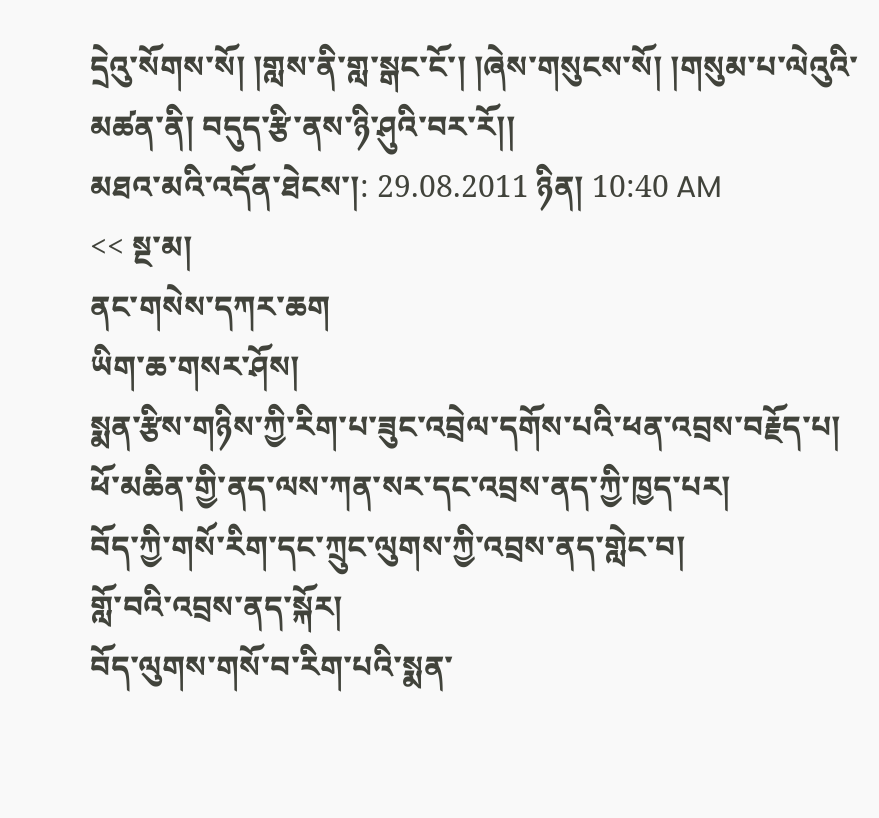དྲེའུ་སོགས་སོ། །གླས་ནི་གླ་སྒང་ངོ་། །ཞེས་གསུངས་སོ། །གསུམ་པ་ལེའུའི་མཚན་ནི། བདུད་རྩི་ནས་ཉི་ཤུའི་བར་རོ།།
མཐའ་མའི་འདོན་ཐེངས་།: 29.08.2011 ཉིན། 10:40 AM
<< སྔ་མ།
ནང་གསེས་དཀར་ཆག
ཡིག་ཆ་གསར་ཤོས།
སྨན་རྩིས་གཉིས་ཀྱི་རིག་པ་ཟུང་འབྲེལ་དགོས་པའི་ཕན་འབྲས་བརྗོད་པ།
ཕོ་མཆིན་གྱི་ནད་ལས་ཀན་སར་དང་འབྲས་ནད་ཀྱི་ཁྱད་པར།
བོད་ཀྱི་གསོ་རིག་དང་ཀྲུང་ལུགས་ཀྱི་འབྲས་ནད་གླེང་བ།
གློ་བའི་འབྲས་ནད་སྐོར།
བོད་ལུགས་གསོ་བ་རིག་པའི་སྨན་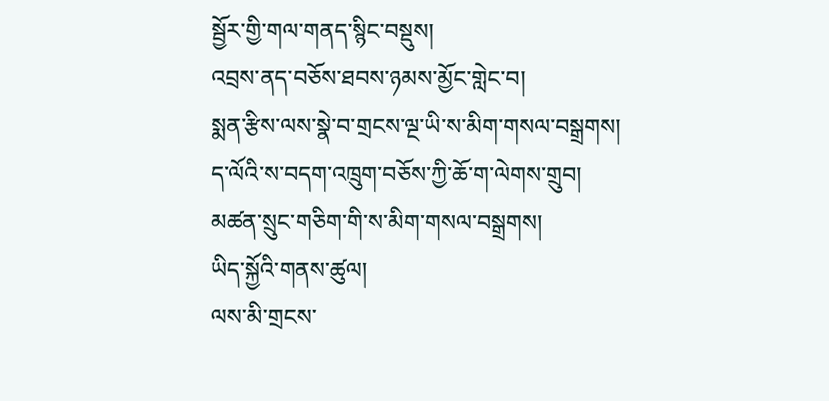སྦྱོར་གྱི་གལ་གནད་སྙིང་བསྡུས།
འབྲས་ནད་བཅོས་ཐབས་ཉམས་མྱོང་གླེང་བ།
སྨན་རྩིས་ལས་སྣེ་བ་གྲངས་ལྔ་ཡི་ས་མིག་གསལ་བསྒྲགས།
ད་ལོའི་ས་བདག་འཁྲུག་བཅོས་ཀྱི་ཆོ་ག་ལེགས་གྲུབ།
མཚན་སྲུང་གཅིག་གི་ས་མིག་གསལ་བསྒྲགས།
ཡིད་སྐྱོའི་གནས་ཚུལ།
ལས་མི་གྲངས་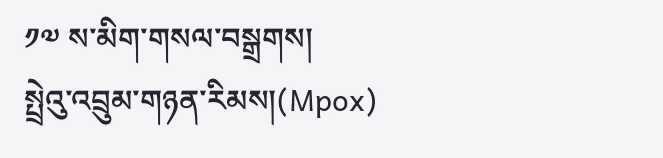༡༧ ས་མིག་གསལ་བསྒྲགས།
སྤྲེའུ་འབྲུམ་གཉན་རིམས།(Mpox)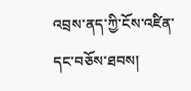འབྲས་ནད་ཀྱི་ངོས་འཛིན་དང་བཅོས་ཐབས།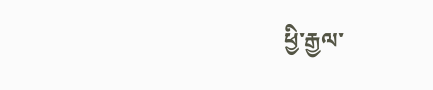ཕྱི་རྒྱལ་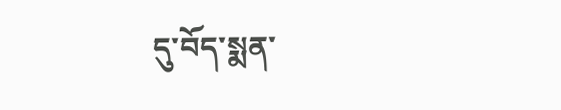དུ་བོད་སྨན་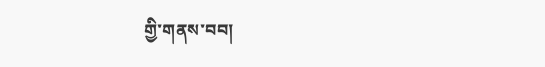གྱི་གནས་བབ།